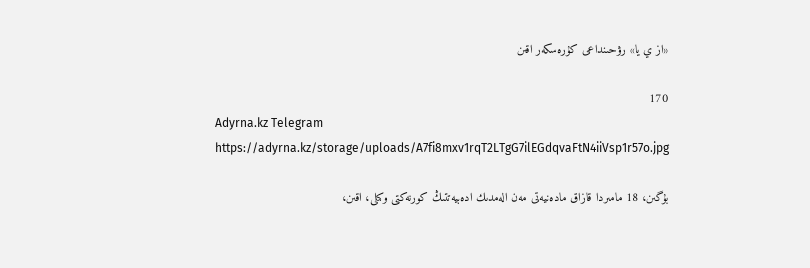«از ي يا» رۋحىنداعى كۇرەسكەر اقىن

170
Adyrna.kz Telegram
https://adyrna.kz/storage/uploads/A7fi8mxv1rqT2LTgG7ilEGdqvaFtN4iiVsp1r57o.jpg

بۇگىن، 18 مامىردا قازاق مادەنيەتى مەن الەمدىك ادەبيەتتىڭ كورنەكتى وكىلى، اقىن،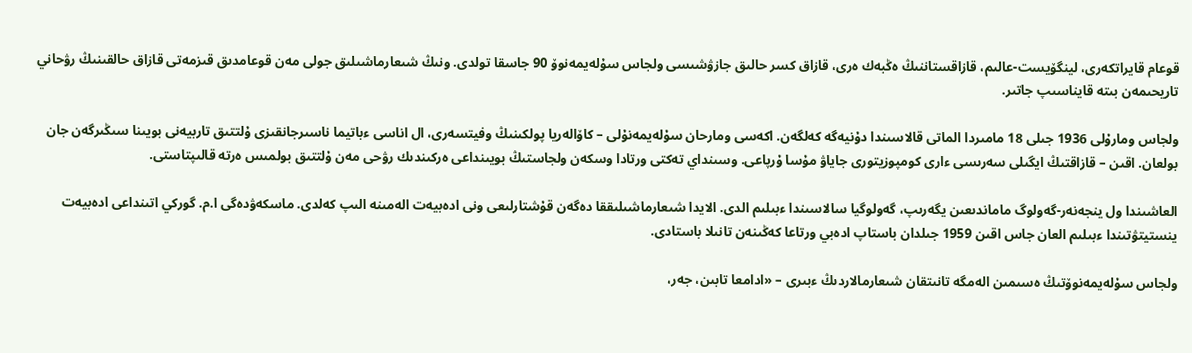قوعام قايراتكەرى، لينگۆيست-عالىم، قازاقستاننىڭ ەڭبەك ەرى، قازاق كسر حالىق جازۋشىسى ولجاس سۇلەيمەنوۆ 90 جاسقا تولدى. ونىڭ شىعارماشىلىق جولى مەن قوعامدىق قىزمەتى قازاق حالقىنىڭ رۋحاني تاريحىمەن بىتە قايناسىپ جاتىر.

ولجاس ومارۇلى 1936 جىلى 18 مامىردا الماتى قالاسىندا دۇنيەگە كەلگەن. اكەسى ومارحان سۇلەيمەنۇلى – كاۆالەريا پولكىنىڭ وفيتسەرى، ال اناسى ءباتيما ناسىرجانقىزى ۇلتتىق تاربيەنى بويىنا سىڭىرگەن جان بولعان. اقىن – قازاقتىڭ ايگىلى سەرىسى ءارى كومپوزيتورى جاياۋ مۇسا ۇرپاعى. وسىنداي تەكتى ورتادا وسكەن ولجاستىڭ بويىنداعى ەركىندىك رۋحى مەن ۇلتتىق بولمىس ەرتە قالىپتاستى.

العاشىندا ول ينجەنەر-گەولوگ ماماندىعىن يگەرىپ، گەولوگيا سالاسىندا ءبىلىم الدى. الايدا شىعارماشىلىققا دەگەن قۇشتارلىعى ونى ادەبيەت الەمىنە الىپ كەلدى. ماسكەۋدەگى ا.م. گوركي اتىنداعى ادەبيەت ينستيتۋتىندا ءبىلىم العان جاس اقىن 1959 جىلدان باستاپ ادەبي ورتاعا كەڭىنەن تانىلا باستادى.

ولجاس سۇلەيمەنوۆتىڭ ەسىمىن الەمگە تانىتقان شىعارمالاردىڭ ءبىرى – «ادامعا تابىن، جەر،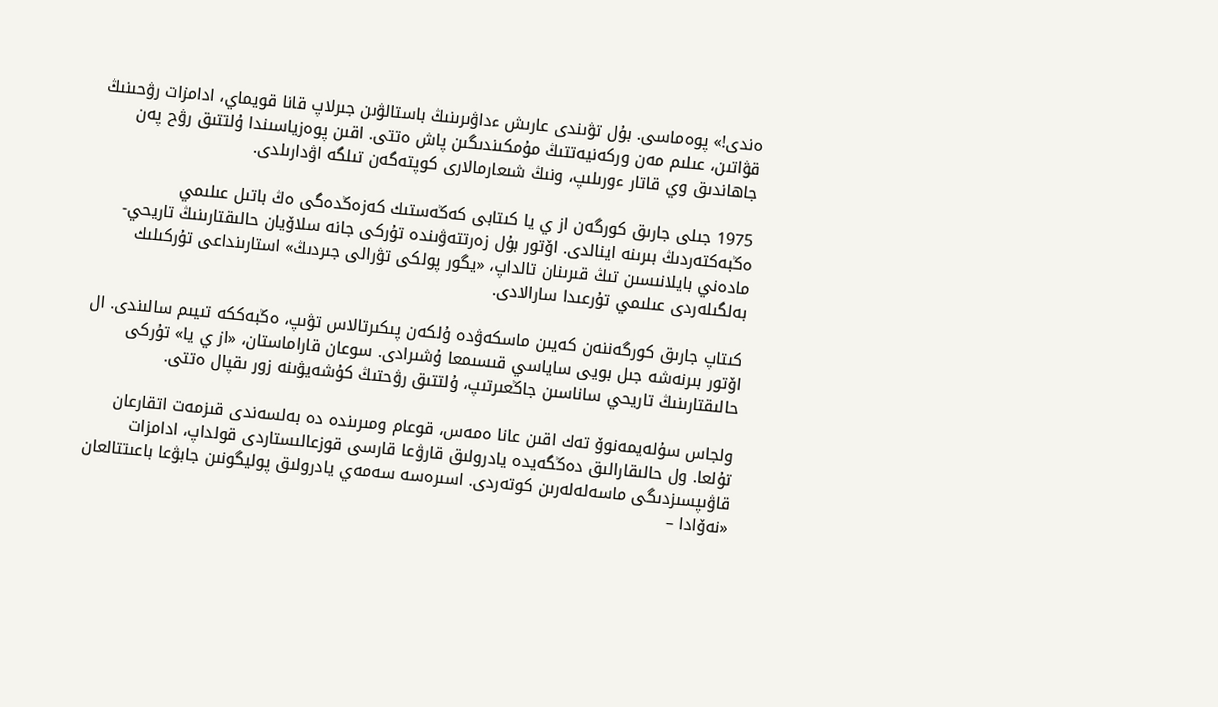ەندى!» پوەماسى. بۇل تۋىندى عارىش ءداۋىرىنىڭ باستالۋىن جىرلاپ قانا قويماي، ادامزات رۋحىنىڭ قۋاتىن، عىلىم مەن وركەنيەتتىڭ مۇمكىندىگىن پاش ەتتى. اقىن پوەزياسىندا ۇلتتىق رۋح پەن جاھاندىق وي قاتار ءورىلىپ، ونىڭ شىعارمالارى كوپتەگەن تىلگە اۋدارىلدى.

1975 جىلى جارىق كورگەن از ي يا كىتابى كەڭەستىك كەزەڭدەگى ەڭ باتىل عىلىمي ەڭبەكتەردىڭ بىرىنە اينالدى. اۆتور بۇل زەرتتەۋىندە تۇركى جانە سلاۆيان حالىقتارىنىڭ تاريحي-مادەني بايلانىسىن تىڭ قىرىنان تالداپ، «يگور پولكى تۋرالى جىردىڭ» استارىنداعى تۇركىلىك بەلگىلەردى عىلىمي تۇرعىدا سارالادى.

كىتاپ جارىق كورگەننەن كەيىن ماسكەۋدە ۇلكەن پىكىرتالاس تۋىپ، ەڭبەككە تىيىم سالىندى. ال اۆتور بىرنەشە جىل بويى ساياسي قىسىمعا ۇشىرادى. سوعان قاراماستان، «از ي يا» تۇركى حالىقتارىنىڭ تاريحي ساناسىن جاڭعىرتىپ، ۇلتتىق رۋحتىڭ كۇشەيۋىنە زور ىقپال ەتتى.

ولجاس سۇلەيمەنوۆ تەك اقىن عانا ەمەس، قوعام ومىرىندە دە بەلسەندى قىزمەت اتقارعان تۇلعا. ول حالىقارالىق دەڭگەيدە يادرولىق قارۋعا قارسى قوزعالىستاردى قولداپ، ادامزات قاۋىپسىزدىگى ماسەلەلەرىن كوتەردى. اسىرەسە سەمەي يادرولىق پوليگونىن جابۋعا باعىتتالعان «نەۆادا –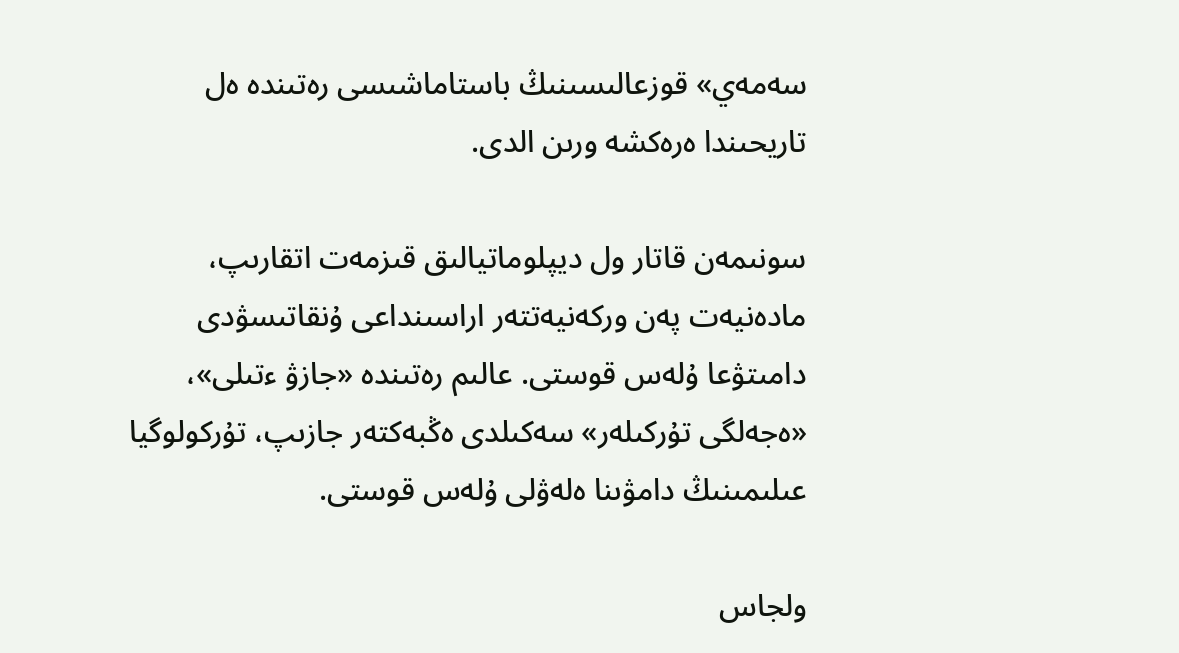سەمەي» قوزعالىسىنىڭ باستاماشىسى رەتىندە ەل تاريحىندا ەرەكشە ورىن الدى.

سونىمەن قاتار ول ديپلوماتيالىق قىزمەت اتقارىپ، مادەنيەت پەن وركەنيەتتەر اراسىنداعى ۇنقاتىسۋدى دامىتۋعا ۇلەس قوستى. عالىم رەتىندە «جازۋ ءتىلى»، «ەجەلگى تۇركىلەر» سەكىلدى ەڭبەكتەر جازىپ، تۇركولوگيا عىلىمىنىڭ دامۋىنا ەلەۋلى ۇلەس قوستى.

ولجاس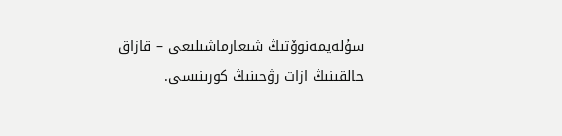سۇلەيمەنوۆتىڭ شىعارماشىلىعى – قازاق حالقىنىڭ ازات رۋحىنىڭ كورىنىسى.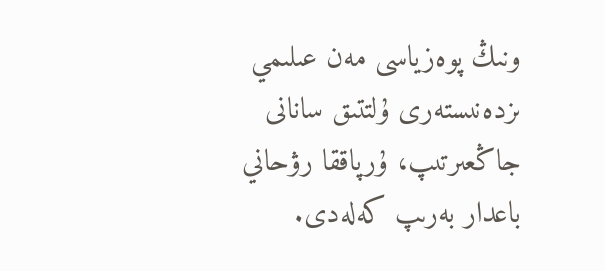ونىڭ پوەزياسى مەن عىلىمي ىزدەنىستەرى ۇلتتىق سانانى جاڭعىرتىپ، ۇرپاققا رۋحاني باعدار بەرىپ كەلەدى.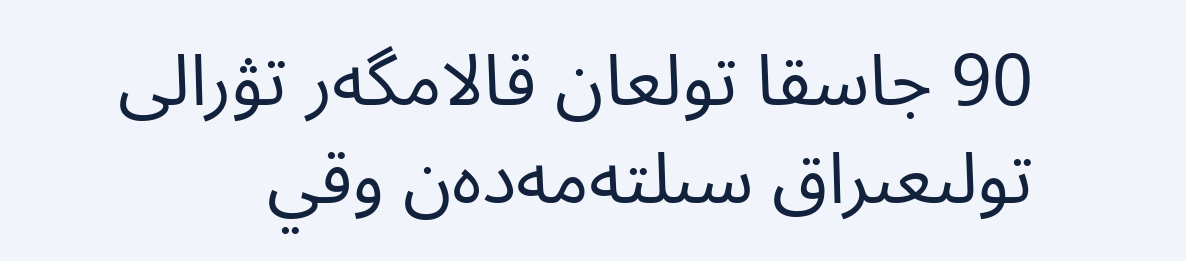90 جاسقا تولعان قالامگەر تۋرالى تولىعىراق سىلتەمەدەن وقي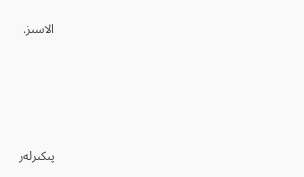الاسىز.





پىكىرلەر